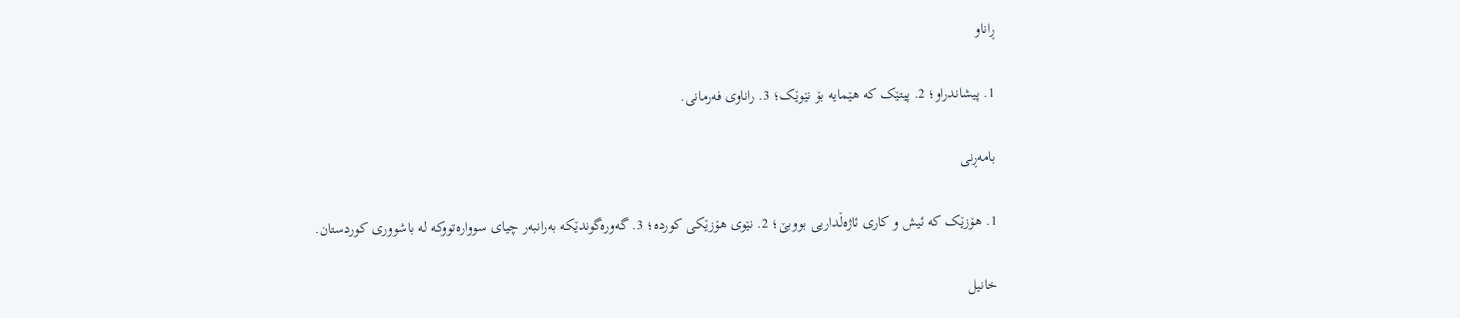ڕاناو

1. پیشاندراو؛ 2. پیتێک کە هێمایە بۆ نێوێک؛ 3. راناوی فەرمانی.

بامەڕنی

1. هۆزێک کە ئیش و کاری ئاژەڵداریی بووبێ؛ 2. نێوی هۆزێکی کوردە؛ 3. گەورەگوندێکە بەرانبەر چیای سووارەتووکە لە باشووری کوردستان.

خانیل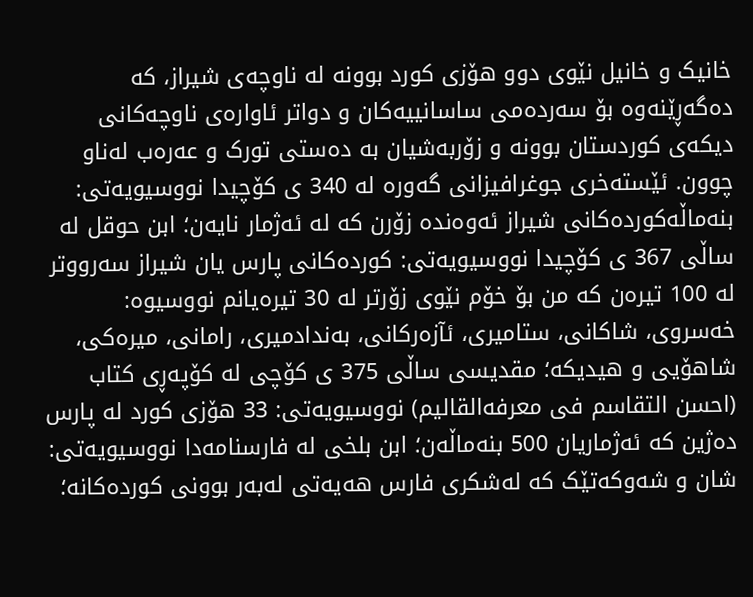خانیک و خانیل نێوی دوو هۆزی کورد بوونە لە ناوچەی شیراز، کە دەگەڕێنەوە بۆ سەردەمی ساسانییەکان و دواتر ئاوارەی ناوچەکانی دیکەی کوردستان بوونە و زۆربەشیان بە دەستی تورک و عەرەب لەناو چوون. ئێستەخری جوغرافیزانی گەورە لە 340 ی کۆچیدا نووسیویەتی: بنەماڵەکوردەکانی شیراز ئەوەندە زۆرن که لە ئەژمار نایەن؛ ابن حوقل لە ساڵی 367 ی کۆچیدا نووسیویەتی: کوردەکانی پارس یان شیراز سەرووتر لە 100 تیرەن کە من بۆ خۆم نێوی زۆرتر لە 30 تیرەیانم نووسیوە: خەسروی، شاکانی، ستامیری، ئآزەرکانی، بەندادمیری، رامانی، میرەکی، شاهۆیی و هیدیکە؛ مقدیسی ساڵی 375 ی کۆچی لە کۆپەڕی کتاب (احسن التقاسم فی معرفەالقالیم) نووسیویەتی: 33 هۆزی کورد لە پارس دەژین کە ئەژماریان 500 بنەماڵەن؛ ابن بلخی لە فارسنامەدا نووسیویەتی: شان و شەوکەتێک کە لەشکری فارس هەیەتی لەبەر بوونی کوردەکانە؛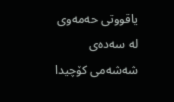یاقووتی حەمەوی لە سەدەی شەشەمی کۆچیدا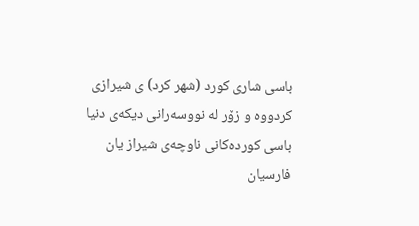باسی شاری کورد (شهر کرد) ی شیرازی کردووە و زۆر لە نووسەرانی دیکەی دنیا باسی کوردەکانی ناوچەی شیراز یان فارسیان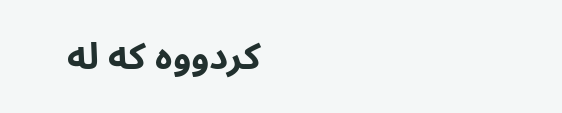کردووە کە لە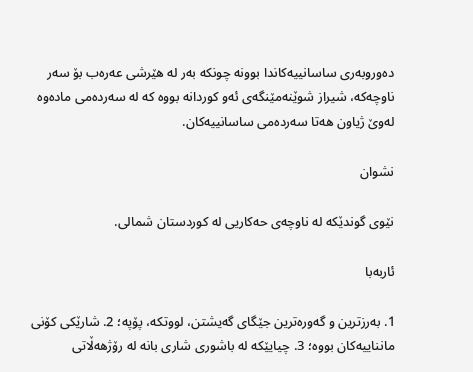دەوروبەری ساسانییەکاندا بوونە چونکە بەر لە هێرشی عەرەب بۆ سەر ناوچەکە، شیراز شوێنەمێنگەی ئەو کوردانە بووە کە لە سەردەمی مادەوە لەوێ ژیاون هەتا سەردەمی ساسانییەکان.

نشوان

نێوی گوندێکە لە ناوچەی حەکاریی لە کوردستان شمالی.

ئاربەبا

1. بەرزترین و گەورەترین جێگای گەیشتن، لووتکە، پۆپه؛ 2. شارێکی کۆنی مانناییەکان بووە؛ 3. چیایێکه له باشوری شاری بانه لە رۆژهەڵاتی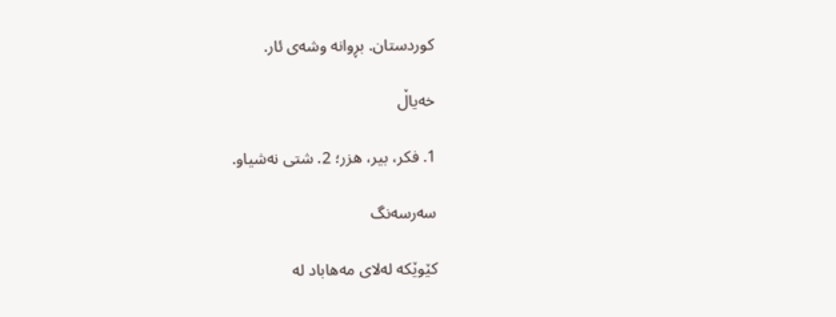کوردستان. بڕوانە وشەی ئار.

خەیاڵ

1. فکر، بیر، هزر؛ 2. شتی نه‌شیاو.

سەرسەنگ

کێوێکە لەلای مەهاباد لە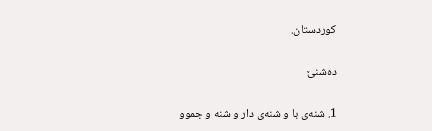کوردستان.

دەشنێ

1. شنه‌ی با و شنه‌ی دار و شنه‌ و جموو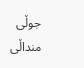جوڵی منداڵی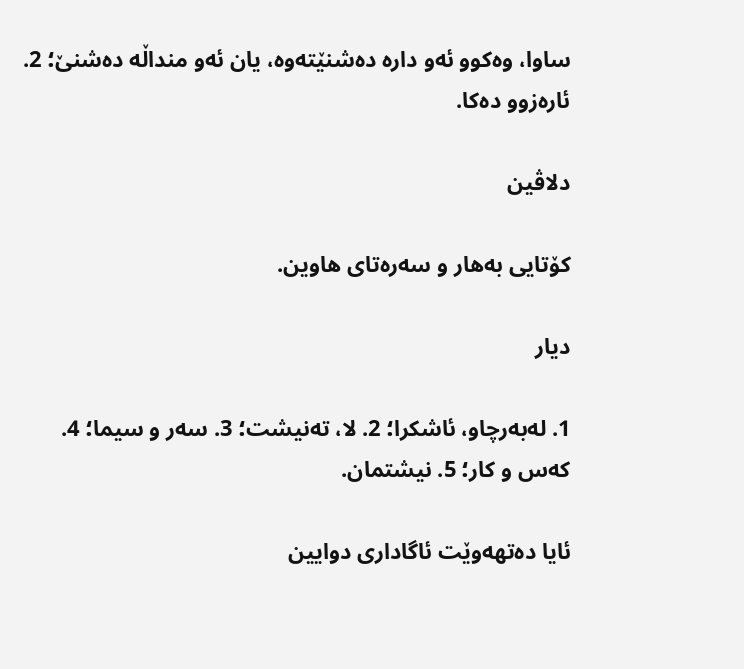ساوا، وه‌کوو ئه‌و داره‌ ده‌شنێته‌وه‌، یان ئه‌و منداڵه‌ ده‌شنێ؛ 2. ئاره‌زوو ده‌کا.

دلاڤین

کۆتایی به‌هار و سه‌ره‌تای هاوین.

دیار

1. لەبەرچاو، ئاشکرا؛ 2. لا، تەنیشت؛ 3. سەر و سیما؛ 4. کەس و کار؛ 5. نیشتمان.

ئایا دەتهەوێت ئاگاداری دوایین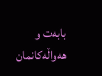بابەت و هەواڵەکانمان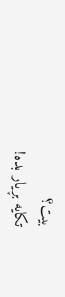بیت؟
تکایە بڕیار بدە!